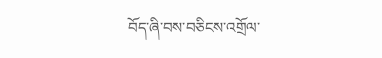བོད་ཞི་བས་བཅིངས་འགྲོལ་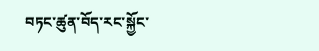བཏང་ཚུན་བོད་རང་སྐྱོང་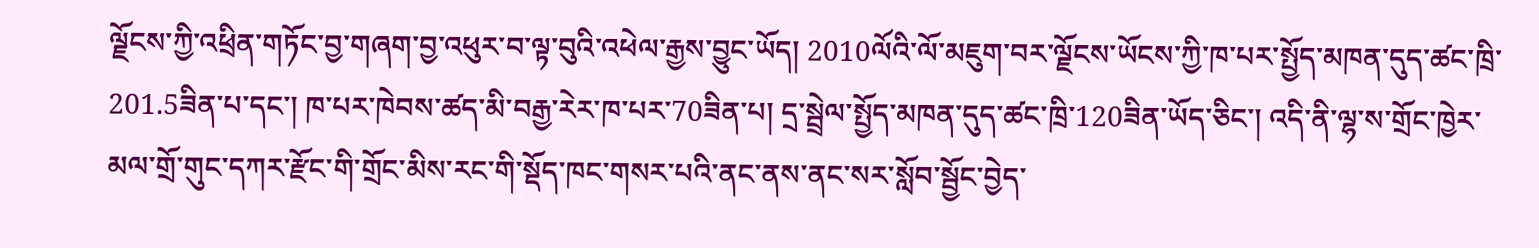ལྗོངས་ཀྱི་འཕྲིན་གཏོང་བྱ་གཞག་བྱ་འཕུར་བ་ལྟ་བུའི་འཕེལ་རྒྱས་བྱུང་ཡོད། 2010ལོའི་ལོ་མཇུག་བར་ལྗོངས་ཡོངས་ཀྱི་ཁ་པར་སྤྱོད་མཁན་དུད་ཚང་ཁྲི་201.5ཟིན་པ་དང་། ཁ་པར་ཁེབས་ཚད་མི་བརྒྱ་རེར་ཁ་པར་70ཟིན་པ། དྲ་སྦྲེལ་སྤྱོད་མཁན་དུད་ཚང་ཁྲི་120ཟིན་ཡོད་ཅིང་། འདི་ནི་ལྷ་ས་གྲོང་ཁྱེར་མལ་གྲོ་གུང་དཀར་རྫོང་གི་གྲོང་མིས་རང་གི་སྡོད་ཁང་གསར་པའི་ནང་ནས་ནང་སར་སློབ་སྦྱོང་བྱེད་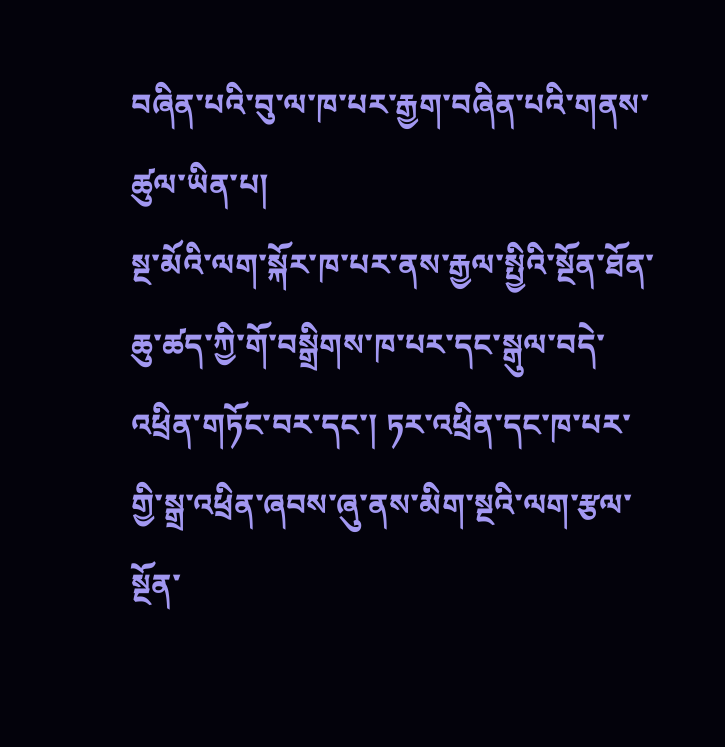བཞིན་པའི་བུ་ལ་ཁ་པར་རྒྱག་བཞིན་པའི་གནས་ཚུལ་ཡིན་པ།
སྔ་མོའི་ལག་སྐོར་ཁ་པར་ནས་རྒྱལ་སྤྱིའི་སྔོན་ཐོན་ཆུ་ཚད་ཀྱི་གོ་བསྒྲིགས་ཁ་པར་དང་སྒུལ་བདེ་འཕྲིན་གཏོང་བར་དང་། ཏར་འཕྲིན་དང་ཁ་པར་གྱི་སྒྲ་འཕྲིན་ཞབས་ཞུ་ནས་མིག་སྔའི་ལག་རྩལ་སྔོན་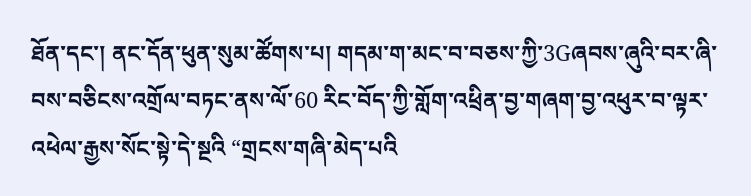ཐོན་དང་། ནང་དོན་ཕུན་སུམ་ཚོགས་པ། གདམ་ག་མང་བ་བཅས་ཀྱི་3Gཞབས་ཞུའི་བར་ཞི་བས་བཅིངས་འགྲོལ་བཏང་ནས་ལོ་60 རིང་བོད་ཀྱི་གློག་འཕྲིན་བྱ་གཞག་བྱ་འཕུར་བ་ལྟར་འཕེལ་རྒྱས་སོང་སྟེ་དེ་སྔའི “གྲངས་གཞི་མེད་པའི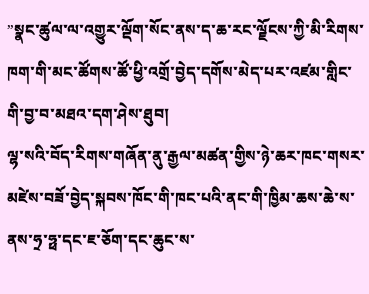”སྣང་ཚུལ་ལ་འགྱུར་ལྡོག་སོང་ནས་ད་ཆ་རང་ལྗོངས་ཀྱི་མི་རིགས་ཁག་གི་མང་ཚོགས་ཚོ་ཕྱི་འགྲོ་བྱེད་དགོས་མེད་པར་འཛམ་གླིང་གི་བྱ་བ་མཐའ་དག་ཤེས་ཐུབ།
ལྷ་སའི་བོད་རིགས་གཞོན་ནུ་རྒྱལ་མཚན་གྱིས་ཉེ་ཆར་ཁང་གསར་མཛེས་བཟོ་བྱེད་སྐབས་ཁོང་གི་ཁང་པའི་ནང་གི་ཁྱིམ་ཆས་ཆེ་ས་ནས་ཧྲ་ཧྥ་དང་ཇ་ཅོག་དང་ཆུང་ས་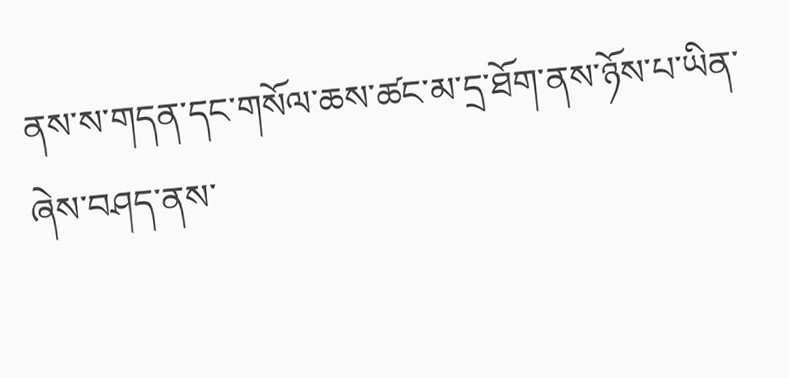ནས་ས་གདན་དང་གསོལ་ཆས་ཚང་མ་དྲ་ཐོག་ནས་ཉོས་པ་ཡིན་ཞེས་བཤད་ནས་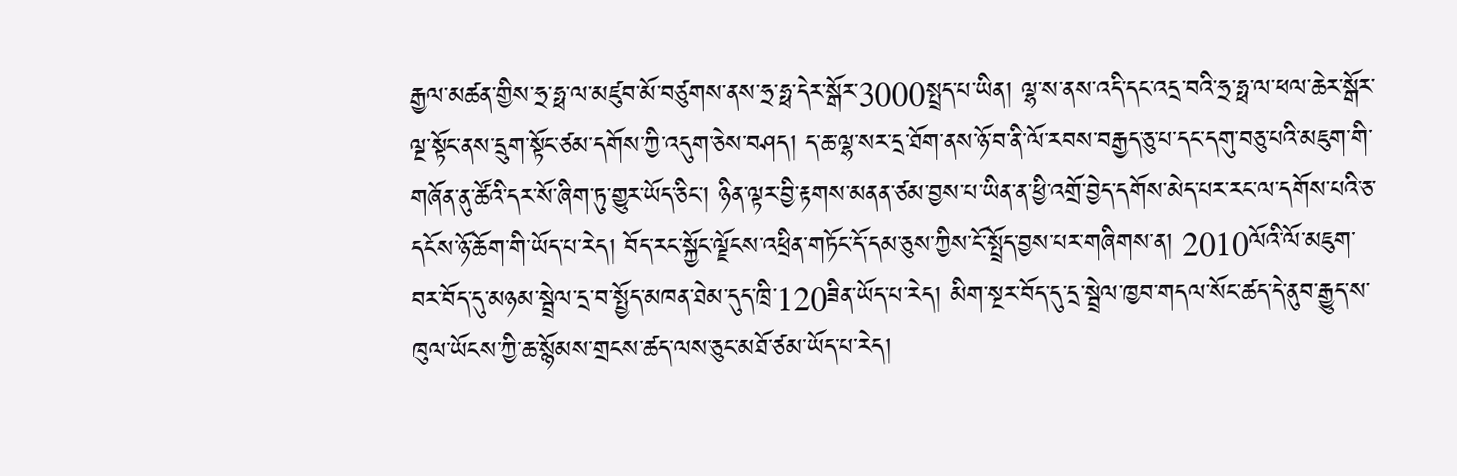རྒྱལ་མཚན་གྱིས་ཧྲ་ཧྥ་ལ་མཛུབ་མོ་བཙུགས་ནས་ཧྲ་ཧྥ་དེར་སྒོར་3000སྤྲད་པ་ཡིན། ལྷ་ས་ནས་འདི་དང་འདྲ་བའི་ཧྲ་ཧྥ་ལ་ཕལ་ཆེར་སྒོར་ལྔ་སྟོང་ནས་དྲུག་སྟོང་ཙམ་དགོས་ཀྱི་འདུག་ཅེས་བཤད། ད་ཆ་ལྷ་སར་དྲ་ཐོག་ནས་ཉོ་བ་ནི་ལོ་རབས་བརྒྱད་ཅུ་པ་དང་དགུ་བཅུ་པའི་མཇུག་གི་གཞོན་ནུ་ཚོའི་དར་སོ་ཞིག་ཏུ་གྱུར་ཡོད་ཅིང་། ཉིན་ལྟར་བྱི་རྟགས་མནན་ཙམ་བྱས་པ་ཡིན་ན་ཕྱི་འགྲོ་བྱེད་དགོས་མེད་པར་རང་ལ་དགོས་པའི་ཅ་དངོས་ཉོ་ཆོག་གི་ཡོད་པ་རེད། བོད་རང་སྐྱོང་ལྗོངས་འཕྲིན་གཏོང་དོ་དམ་ཅུས་ཀྱིས་ངོ་སྤྲོད་བྱས་པར་གཞིགས་ན། 2010ལོའི་ལོ་མཇུག་བར་བོད་དུ་མཉམ་སྦྲེལ་དྲ་བ་སྤྱོད་མཁན་ཐེམ་དུད་ཁྲི་120ཟིན་ཡོད་པ་རེད། མིག་སྔར་བོད་དུ་དྲ་སྦྲེལ་ཁྱབ་གདལ་སོང་ཚད་དེ་ནུབ་རྒྱུད་ས་ཁུལ་ཡོངས་ཀྱི་ཆ་སྙོམས་གྲངས་ཚད་ལས་ཅུང་མཐོ་ཙམ་ཡོད་པ་རེད།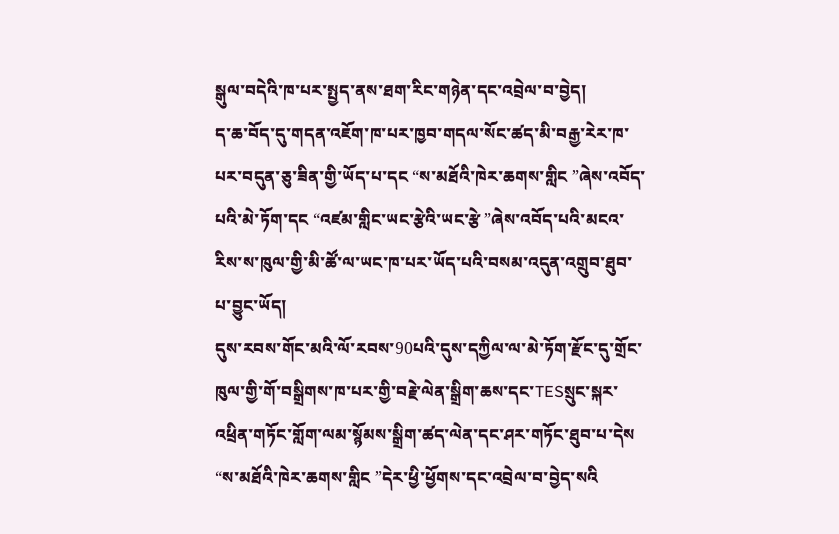སྒུལ་བདེའི་ཁ་པར་སྤྱད་ནས་ཐག་རིང་གཉེན་དང་འབྲེལ་བ་བྱེད།
ད་ཆ་བོད་དུ་གདན་འཇོག་ཁ་པར་ཁྱབ་གདལ་སོང་ཚད་མི་བརྒྱ་རེར་ཁ་པར་བདུན་ཅུ་ཟིན་གྱི་ཡོད་པ་དང “ས་མཐོའི་ཁེར་ཆགས་གླིང ”ཞེས་འབོད་པའི་མེ་ཏོག་དང “འཛམ་གླིང་ཡང་རྩེའི་ཡང་རྩེ ”ཞེས་འབོད་པའི་མངའ་རིས་ས་ཁུལ་གྱི་མི་ཚོ་ལ་ཡང་ཁ་པར་ཡོད་པའི་བསམ་འདུན་འགྲུབ་ཐུབ་པ་བྱུང་ཡོད།
དུས་རབས་གོང་མའི་ལོ་རབས་90པའི་དུས་དཀྱིལ་ལ་མེ་ཏོག་རྫོང་དུ་གྲོང་ཁུལ་གྱི་གོ་བསྒྲིགས་ཁ་པར་གྱི་བརྗེ་ལེན་སྒྲིག་ཆས་དང་TESསྲུང་སྐར་འཕྲིན་གཏོང་གློག་ལམ་སྙོམས་སྒྲིག་ཚད་ལེན་དང་ཤར་གཏོང་ཐུབ་པ་དེས “ས་མཐོའི་ཁེར་ཆགས་གླིང ”དེར་ཕྱི་ཕྱོགས་དང་འབྲེལ་བ་བྱེད་སའི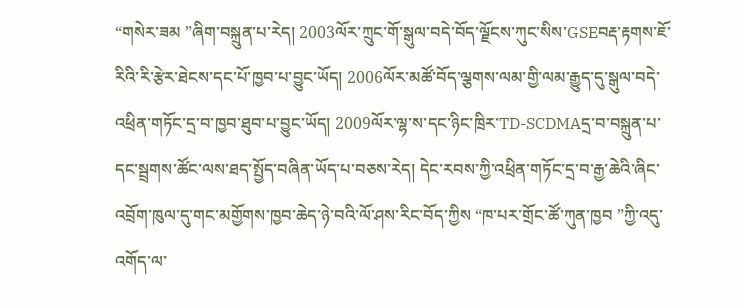“གསེར་ཟམ ”ཞིག་བསྐྲུན་པ་རེད། 2003ལོར་ཀྲུང་གོ་སྒུལ་བདེ་བོད་ལྗོངས་ཀུང་སིས་GSEབརྡ་རྟགས་ཇོ་རིའི་རི་རྩེར་ཐེངས་དང་པོ་ཁྱབ་པ་བྱུང་ཡོད། 2006ལོར་མཚོ་བོད་ལྕགས་ལམ་གྱི་ལམ་རྒྱུད་དུ་སྒུལ་བདེ་འཕྲིན་གཏོང་དྲ་བ་ཁྱབ་ཐུབ་པ་བྱུང་ཡོད། 2009ལོར་ལྷ་ས་དང་ཉིང་ཁྲིར་TD-SCDMAདྲ་བ་བསྐྲུན་པ་དང་སྦྲགས་ཚོང་ལས་ཐད་སྤྱོད་བཞིན་ཡོད་པ་བཅས་རེད། དེང་རབས་ཀྱི་འཕྲིན་གཏོང་དྲ་བ་རྒྱ་ཆེའི་ཞིང་འབྲོག་ཁུལ་དུ་གང་མགྱོགས་ཁྱབ་ཆེད་ཉེ་བའི་ལོ་ཤས་རིང་བོད་ཀྱིས “ཁ་པར་གྲོང་ཚོ་ཀུན་ཁྱབ ”ཀྱི་འདུ་འགོད་ལ་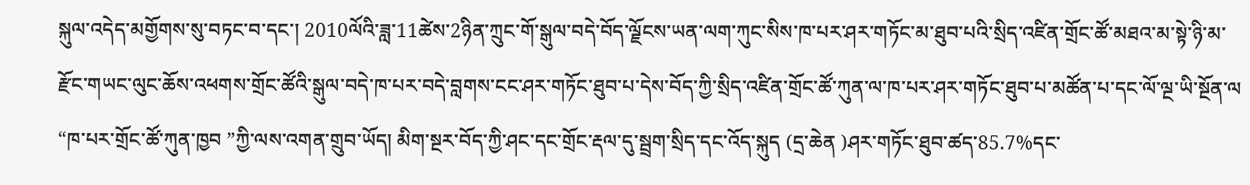སྐུལ་འདེད་མགྱོགས་སུ་བཏང་བ་དང་། 2010ལོའི་ཟླ་11ཚེས་2ཉིན་ཀྲུང་གོ་སྒུལ་བདེ་བོད་ལྗོངས་ཡན་ལག་ཀུང་སིས་ཁ་པར་ཤར་གཏོང་མ་ཐུབ་པའི་སྲིད་འཛིན་གྲོང་ཚོ་མཐའ་མ་སྟེ་ཉི་མ་རྫོང་གཡང་ལུང་ཆོས་འཕགས་གྲོང་ཚོའི་སྒུལ་བདེ་ཁ་པར་བདེ་བླགས་ངང་ཤར་གཏོང་ཐུབ་པ་དེས་བོད་ཀྱི་སྲིད་འཛིན་གྲོང་ཚོ་ཀུན་ལ་ཁ་པར་ཤར་གཏོང་ཐུབ་པ་མཚོན་པ་དང་ལོ་ལྔ་ཡི་སྔོན་ལ “ཁ་པར་གྲོང་ཚོ་ཀུན་ཁྱབ ”ཀྱི་ལས་འགན་གྲུབ་ཡོད། མིག་སྔར་བོད་ཀྱི་ཤང་དང་གྲོང་རྡལ་དུ་སྦྲག་སྲིད་དང་འོད་སྐུད (དྲ་ཆེན )ཤར་གཏོང་ཐུབ་ཚད་85.7%དང་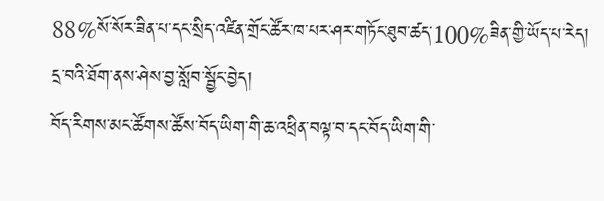88%སོ་སོར་ཟིན་པ་དང་སྲིད་འཛིན་གྲོང་ཚོར་ཁ་པར་ཤར་གཏོང་ཐུབ་ཚད་100%ཟིན་གྱི་ཡོད་པ་རེད།
དྲ་བའི་ཐོག་ནས་ཤེས་བྱ་སློབ་སྦྱོང་བྱེད།
བོད་རིགས་མང་ཚོགས་ཚོས་བོད་ཡིག་གི་ཆ་འཕྲིན་བལྟ་བ་དང་བོད་ཡིག་གི་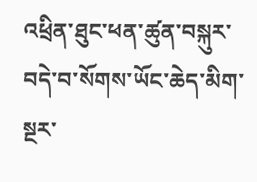འཕྲིན་ཐུང་ཕན་ཚུན་བསྐུར་བདེ་བ་སོགས་ཡོང་ཆེད་མིག་སྔར་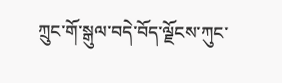ཀྲུང་གོ་སྒུལ་བདེ་བོད་ལྗོངས་ཀུང་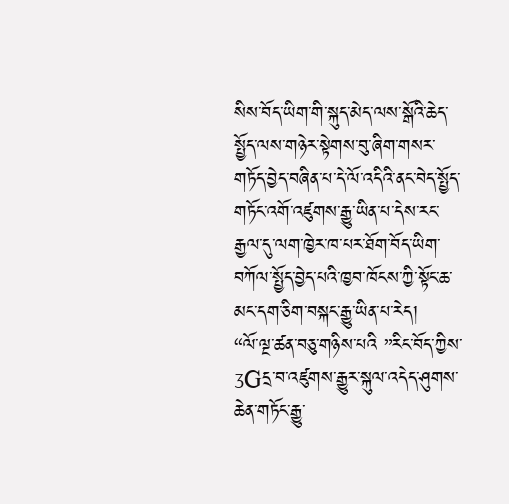སིས་བོད་ཡིག་གི་སྐུད་མེད་ལས་སྒོའི་ཆེད་སྤྱོད་ལས་གཉེར་སྟེགས་བུ་ཞིག་གསར་གཏོད་བྱེད་བཞིན་པ་དེ་ལོ་འདིའི་ནང་བེད་སྤྱོད་གཏོང་འགོ་འཛུགས་རྒྱུ་ཡིན་པ་དེས་རང་རྒྱལ་དུ་ལག་ཁྱེར་ཁ་པར་ཐོག་བོད་ཡིག་བཀོལ་སྤྱོད་བྱེད་པའི་ཁྱབ་ཁོངས་ཀྱི་སྟོང་ཆ་མང་དག་ཅིག་བསྐང་རྒྱུ་ཡིན་པ་རེད།
“ལོ་ལྔ་ཚན་བཅུ་གཉིས་པའི ”རིང་བོད་ཀྱིས་3Gདྲ་བ་འཛུགས་རྒྱུར་སྐུལ་འདེད་ཤུགས་ཆེན་གཏོང་རྒྱུ་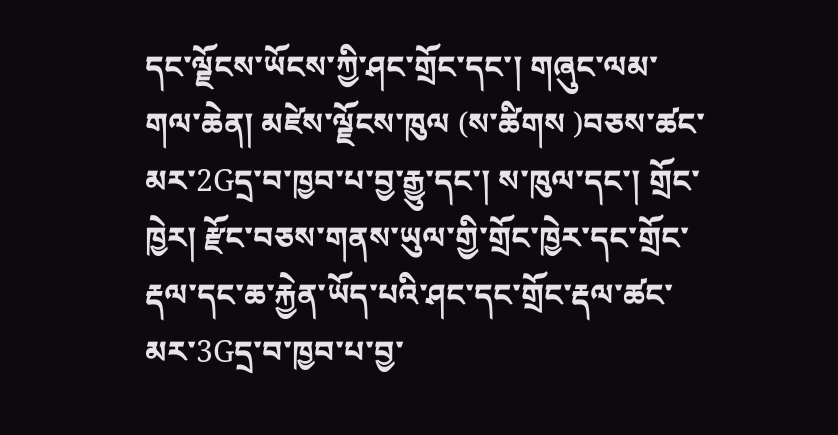དང་ལྗོངས་ཡོངས་ཀྱི་ཤང་གྲོང་དང་། གཞུང་ལམ་གལ་ཆེན། མཛེས་ལྗོངས་ཁུལ (ས་ཚིགས )བཅས་ཚང་མར་2Gདྲ་བ་ཁྱབ་པ་བྱ་རྒྱུ་དང་། ས་ཁུལ་དང་། གྲོང་ཁྱེར། རྫོང་བཅས་གནས་ཡུལ་གྱི་གྲོང་ཁྱེར་དང་གྲོང་རྡལ་དང་ཆ་རྐྱེན་ཡོད་པའི་ཤང་དང་གྲོང་རྡལ་ཚང་མར་3Gདྲ་བ་ཁྱབ་པ་བྱ་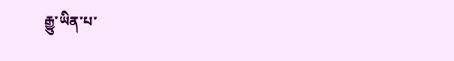རྒྱུ་ཡིན་པ་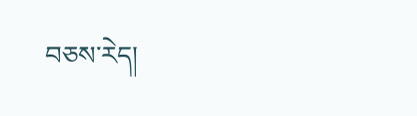བཅས་རེད།